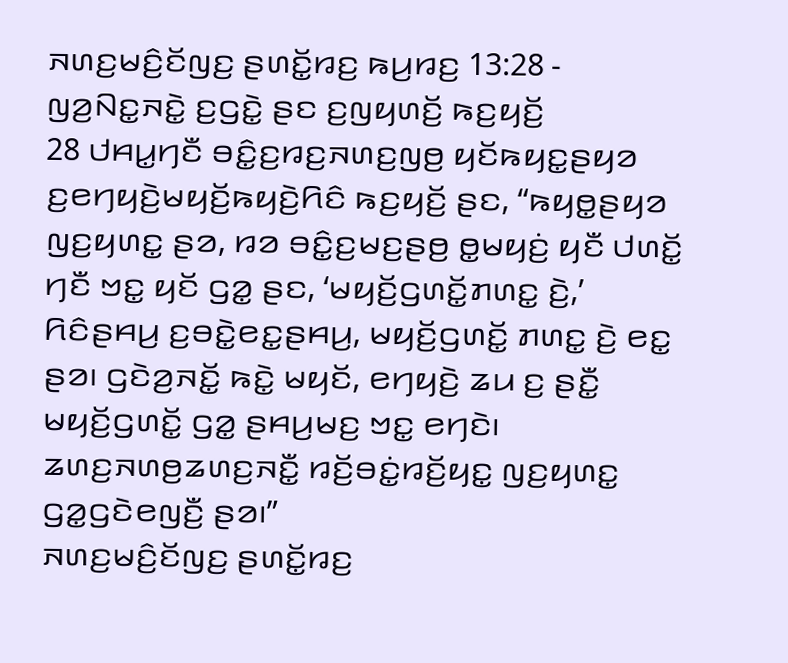ꤏꤛꤢ꤬ꤗꤢꤨ꤬ꤢꤩꤜꤢ꤬ ꤔꤛꤢꤩ꤭ꤙꤢ꤬ ꤒꤣ꤬ꤙꤢ꤬ 13:28 - ꤜꤤ꤬ꤡꤢ꤭ꤏꤢꤧ꤭ ꤢ꤬ꤞꤢꤧ꤭ ꤔꤢ ꤢ꤬ꤜꤟꤛꤢꤩ꤬ ꤒꤢ꤬ꤟꤢꤩ꤬
28 ꤓꤌꤣ꤭ꤚꤢꤪ ꤋꤢꤨ꤭ꤢ꤬ꤙꤢ꤬ꤏꤛꤢ꤬ꤜꤥ꤬ ꤟꤢꤩꤒꤟꤢ꤭ꤔꤟꤤ ꤢ꤬ꤕꤚꤟꤢꤧ꤬ꤗꤟꤢꤩ꤬ꤒꤟꤢꤧ꤬ꤖꤢꤨ ꤒꤢ꤬ꤟꤢꤩ꤬ ꤔꤢ, “ꤒꤟꤥ꤭ꤔꤟꤤ ꤜꤢ꤬ꤟꤛꤢ꤭ ꤔꤤ, ꤙꤤ ꤋꤢꤨ꤭ꤢ꤬ꤗꤢ꤬ꤔꤥ꤬ ꤥ꤭ꤗꤟꤢꤦ꤬ ꤟꤢꤪ ꤓꤛꤢꤩ꤭ ꤚꤢꤪ ꤠꤢ꤭ ꤟꤢꤩ ꤞꤤ꤭ ꤔꤢ, ‘ꤗꤟꤢꤩ꤬ꤞꤛꤢꤩ꤭ꤊꤛꤢ꤭ ꤢꤧ꤬,’ ꤖꤢꤨꤔꤌꤣ꤬ ꤢ꤬ꤋꤢꤧ꤭ꤕꤢ꤭ꤔꤌꤣ꤬, ꤗꤟꤢꤩ꤬ꤞꤛꤢꤩ꤭ ꤊꤛꤢ꤭ ꤢꤧ꤬ ꤕꤢ꤭ ꤔꤤ꤯ ꤞꤢꤧꤤ꤬ꤏꤢꤩ꤭ ꤒꤢꤧ꤭ ꤗꤟꤢꤩ, ꤕꤚꤟꤢꤧ꤬ ꤘꤣ ꤢ꤬ ꤔꤢꤪ꤭ ꤗꤟꤢꤩ꤬ꤞꤛꤢꤩ꤭ ꤞꤤ꤭ ꤔꤌꤣ꤬ꤗꤢ꤬ ꤠꤢ꤭ ꤕꤚꤢꤧ꤯ ꤘꤛꤢ꤬ꤏꤛꤥ꤬ꤘꤛꤢ꤬ꤏꤢꤪ꤭ ꤙꤢꤩ꤬ꤋꤢꤦ꤭ꤙꤢꤩ꤬ꤟꤢ꤭ ꤜꤢ꤬ꤟꤛꤢ꤭ ꤞꤤ꤭ꤞꤢꤧꤕꤜꤢꤪ꤬ ꤔꤤ꤯”
ꤏꤛꤢ꤬ꤗꤢꤨ꤬ꤢꤩꤜꤢ꤬ ꤔꤛꤢꤩ꤭ꤙꤢ꤬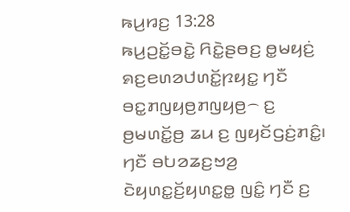ꤒꤣ꤬ꤙꤢ꤬ 13:28
ꤒꤣ꤬ꤑꤢꤩ꤭ꤋꤢꤧ꤭ ꤖꤢꤧ꤭ꤔꤥꤢ꤬ ꤥ꤭ꤗꤟꤢꤦ꤬ ꤎꤢ꤬ꤕꤛꤤꤓꤛꤢꤩ꤭ꤐꤟꤢ꤭ ꤚꤢꤪ ꤋꤢ꤭ꤊꤜꤟꤥ꤬ꤊꤜꤟꤥ꤬꤮ ꤢ꤬ ꤥ꤬ꤗꤛꤢꤩ꤭ꤥ꤬ ꤘꤣ ꤢ꤬ ꤜꤟꤢꤩꤞꤢꤦ꤬ꤊꤢꤨ꤭꤯
ꤚꤢꤪ ꤋꤝꤤꤘꤢ꤬ꤠꤤ꤬ ꤢꤧꤟꤛꤢ꤭ꤢꤩ꤬ꤟꤛꤢ꤭ꤥ꤭ ꤜꤢꤨ꤭ ꤚꤢꤪ ꤢ꤬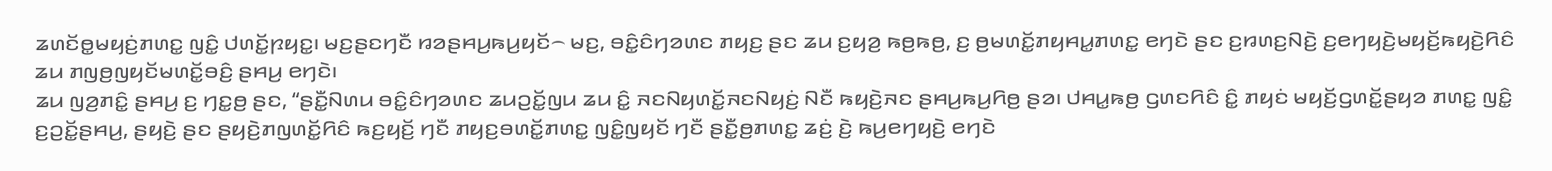ꤘꤛꤢꤩꤥ꤭ꤗꤟꤢꤦ꤬ꤊꤛꤢ꤭ ꤜꤢꤨ꤭ ꤓꤛꤢꤩ꤭ꤐꤟꤢ꤭꤯ ꤗꤢ꤬ꤔꤢꤚꤢꤪ ꤙꤤꤔꤌꤣ꤬ꤒꤣ꤬ꤟꤢꤩ꤮ ꤗꤢ꤬, ꤋꤢꤨ꤭ꤢꤨꤚꤤꤛꤢ ꤊꤟꤢ꤬ ꤔꤢ ꤘꤣ ꤢ꤬ꤟꤤ꤬ ꤒꤥ꤬ꤒꤥ꤬, ꤢ꤬ ꤥ꤬ꤗꤛꤢꤩ꤭ꤊꤟꤌꤣ꤭ꤊꤛꤢ꤭ ꤕꤚꤢꤧ ꤔꤢ ꤢ꤬ꤙꤛꤢ꤬ꤡꤢꤧ꤬ ꤢ꤬ꤕꤚꤟꤢꤧ꤬ꤗꤟꤢꤩ꤬ꤒꤟꤢꤧ꤬ꤖꤢꤨ ꤘꤣ ꤊꤜꤥ꤬ꤜꤟꤢꤩꤗꤛꤢꤩ꤭ꤋꤢꤨ꤬ ꤔꤌꤣ꤬ ꤕꤚꤢꤧ꤯
ꤘꤣ ꤜꤤ꤬ꤊꤢꤨ꤭ ꤔꤌꤣ꤬ ꤢ꤬ ꤚꤢ꤭ꤥ꤬ ꤔꤢ, “ꤔꤢꤪ꤭ꤡꤛꤣ ꤋꤢꤨ꤭ꤢꤨꤚꤤꤛꤢ ꤘꤣꤑꤢꤩ꤭ꤜꤣ ꤘꤣ ꤢꤨ꤭ ꤏꤢꤡꤟꤛꤢꤩ꤭ꤏꤢꤡꤟꤢꤦ꤬ ꤡꤢꤪ ꤒꤟꤢꤧ꤬ꤏꤢ ꤔꤌꤣ꤬ꤒꤣ꤬ꤖꤥ꤬ ꤔꤤ꤯ ꤓꤌꤣ꤭ꤒꤥ꤬ ꤞꤛꤢꤖꤢꤨ ꤢꤨ꤭ ꤊꤟꤢꤦ ꤗꤟꤢꤩ꤬ꤞꤛꤢꤩ꤭ꤔꤟꤤ ꤊꤛꤢ꤭ ꤜꤢꤨ꤭ ꤢ꤬ꤑꤢꤩ꤭ꤔꤌꤣ꤬, ꤔꤟꤢꤧ꤬ ꤔꤢ ꤔꤟꤢꤧ꤬ꤊꤜꤛꤢꤩ꤭ꤖꤢꤨ ꤒꤢ꤬ꤟꤢꤩ꤬ ꤚꤢꤪ ꤊꤟꤢ꤬ꤋꤛꤢꤩ꤭ꤊꤛꤢ꤭ ꤜꤢꤨ꤭ꤜꤟꤢꤩ ꤚꤢꤪ ꤔꤢꤪ꤭ꤥ꤬ꤊꤛꤢ꤭ ꤘꤢꤦ꤬ ꤢꤧ꤬ ꤒꤣ꤬ꤕꤚꤟꤢꤧ꤬ ꤕꤚꤢꤧ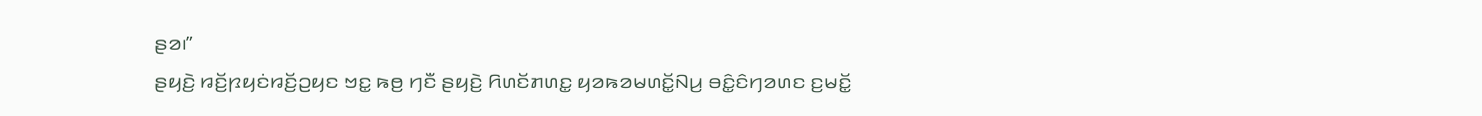ꤔꤤ꤯”
ꤔꤟꤢꤧ꤬ ꤙꤢꤩ꤬ꤐꤟꤢꤦꤙꤢꤩ꤬ꤑꤟꤢ ꤠꤢ꤭ ꤒꤥ꤬ ꤚꤢꤪ ꤔꤟꤢꤧ꤬ ꤖꤛꤢꤩꤊꤛꤢ꤭ ꤟꤤꤒꤤꤗꤛꤢꤩ꤭ꤡꤣ꤬ ꤋꤢꤨ꤭ꤢꤨꤚꤤꤛꤢ ꤢ꤬ꤗꤢꤩ꤭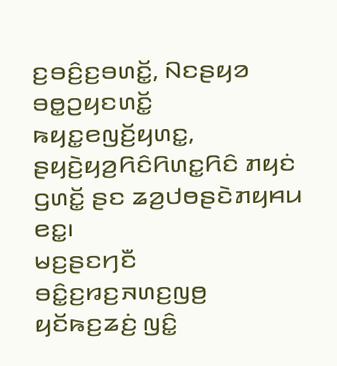ꤢ꤬ꤋꤢꤨ꤬ꤢ꤬ꤋꤛꤢꤩ꤭, ꤡꤢꤔꤟꤤ ꤋꤥ꤭ꤑꤟꤢꤛꤢꤩ꤭ ꤒꤟꤢ꤭ꤕꤜꤢꤩ꤬ꤟꤛꤢ꤭, ꤔꤟꤢꤧ꤬ꤟꤤ꤬ꤖꤢꤨꤖꤛꤢ꤭ꤖꤢꤨ ꤊꤟꤢꤦ ꤞꤛꤢꤩ꤭ ꤔꤢ ꤘꤤ꤬ꤓꤥꤔꤢꤧꤊꤟꤌꤣ ꤕꤢ꤭꤯
ꤗꤢ꤬ꤔꤢꤚꤢꤪ ꤋꤢꤨ꤭ꤢ꤬ꤙꤢ꤬ꤏꤛꤢ꤬ꤜꤥ꤬ ꤟꤢꤩꤒꤢ꤬ꤘꤢꤦ꤬ ꤜꤢꤨ꤭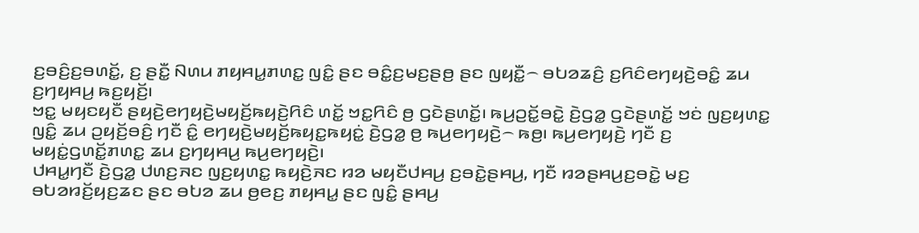ꤢ꤬ꤋꤢꤨ꤬ꤢ꤬ꤋꤛꤢꤩ꤭, ꤢ꤬ ꤔꤢꤪ꤭ ꤡꤛꤣ ꤊꤟꤌꤣ꤭ꤊꤛꤢ꤭ ꤜꤢꤨ꤭ ꤔꤢ ꤋꤢꤨ꤭ꤢ꤬ꤗꤢ꤬ꤔꤥ꤬ ꤔꤢ ꤜꤟꤢꤪ꤭꤮ ꤋꤝꤤꤘꤢꤨ꤬ ꤢ꤬ꤖꤢꤨꤕꤚꤟꤢꤧ꤬ꤋꤢꤨ꤭ ꤘꤣ ꤢ꤬ꤚꤟꤌꤣ꤬ ꤒꤢ꤬ꤟꤢꤩ꤬꤯
ꤠꤢ꤭ ꤗꤟꤢꤟꤢꤪ ꤔꤟꤢꤧ꤬ꤕꤚꤟꤢꤧ꤬ꤗꤟꤢꤩ꤬ꤒꤟꤢꤧ꤬ꤖꤢꤨ ꤛꤢꤩ꤭ ꤠꤢ꤭ꤖꤢꤨ ꤥ꤬ ꤞꤢꤧꤔꤛꤢꤩ꤭꤯ ꤒꤣ꤬ꤑꤢꤩ꤭ꤋꤢꤧ꤭ ꤢꤧ꤬ꤞꤤ꤭ ꤞꤢꤧꤔꤛꤢꤩ꤭ ꤠꤢꤦ ꤜꤢ꤬ꤟꤛꤢ꤭ ꤜꤢꤨ꤭ ꤘꤣ ꤑꤟꤢꤩ꤬ꤋꤢꤨ꤬ ꤚꤢꤪ ꤢꤨ꤭ ꤕꤚꤟꤢꤧ꤬ꤗꤟꤢꤩ꤬ꤒꤟꤢ꤭ꤒꤟꤢꤦ꤭ ꤢꤧ꤬ꤞꤤ꤭ ꤥ꤬ ꤒꤣ꤬ꤕꤚꤟꤢꤧ꤬꤮ ꤒꤥ꤬꤯ ꤒꤣ꤬ꤕꤚꤟꤢꤧ꤬ ꤚꤢꤪ ꤢ꤬ ꤗꤟꤢꤦ꤭ꤞꤛꤢꤩ꤭ꤊꤛꤢ꤭ ꤘꤣ ꤢ꤬ꤚꤟꤌꤣ꤬ ꤒꤣ꤬ꤕꤚꤟꤢꤧ꤬꤯
ꤓꤌꤣ꤭ꤚꤢꤪ ꤢꤧ꤬ꤞꤤ꤭ ꤓꤛꤢ꤬ꤏꤢ ꤜꤢ꤬ꤟꤛꤢ꤭ ꤒꤟꤢꤧ꤬ꤏꤢ ꤙꤤ ꤗꤟꤢꤪꤓꤌꤣ꤬ ꤢ꤬ꤋꤢꤧ꤭ꤔꤌꤣ꤬, ꤚꤢꤪ ꤙꤤꤔꤌꤣ꤬ꤢ꤬ꤋꤢꤧ꤭ ꤗꤢ꤬ ꤋꤝꤤꤙꤢꤩ꤬ꤟꤢ꤬ꤘꤢ ꤔꤢ ꤋꤝꤤ ꤘꤣ ꤥ꤬ꤕꤢ꤬ ꤊꤟꤌꤣ꤭ ꤔꤢ ꤜꤢꤨ꤭ ꤔꤌꤣ꤬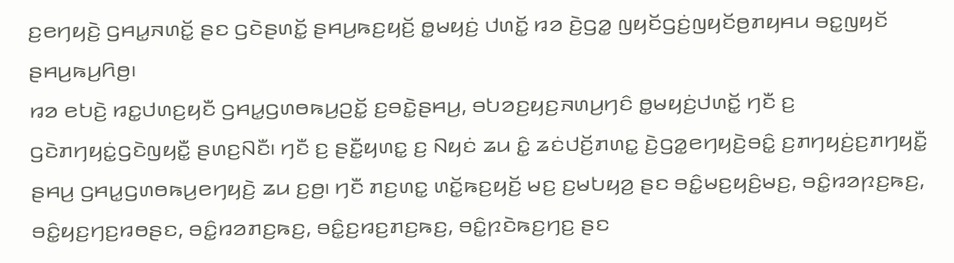ꤢ꤬ꤕꤚꤟꤢꤧ꤬ ꤞꤌꤣ꤭ꤏꤛꤢꤩ꤭ ꤔꤢ ꤞꤢꤧꤔꤛꤢꤩ꤭ ꤔꤌꤣ꤬ꤒꤢ꤬ꤟꤢꤩ꤬ ꤥ꤭ꤗꤟꤢꤦ꤬ ꤓꤛꤢꤩ꤭ ꤙꤤ ꤢꤧ꤬ꤞꤤ꤭ ꤜꤟꤢꤩꤞꤢꤦ꤬ꤜꤟꤢꤩꤥ꤬ꤊꤟꤌꤣ ꤋꤢ꤭ꤜꤟꤢꤩ ꤔꤌꤣ꤬ꤒꤣ꤬ꤖꤥ꤬꤯
ꤙꤤ ꤕꤝꤢꤧ꤬ ꤙꤢ꤭ꤓꤛꤢ꤬ꤟꤢꤪ ꤞꤌꤣ꤭ꤞꤛꤥꤒꤣ꤬ꤑꤢꤩ꤭ ꤢ꤬ꤋꤢꤧ꤭ꤔꤌꤣ꤬, ꤋꤝꤤꤢ꤬ꤟꤢ꤬ꤏꤛꤣ꤬ꤚꤢꤨ ꤥ꤭ꤗꤟꤢꤦ꤬ꤓꤛꤢꤩ꤭ ꤚꤢꤪ ꤢ꤬ ꤞꤢꤧꤊꤚꤟꤢꤦ꤭ꤞꤢꤧꤜꤟꤢꤪ꤭ ꤔꤛꤢ꤬ꤡꤢꤪ꤯ ꤚꤢꤪ ꤢ꤬ ꤔꤢꤪ꤭ꤟꤛꤢ꤭ ꤢ꤬ ꤡꤟꤢꤦ ꤘꤣ ꤢꤨ꤭ ꤘꤢꤦꤓꤢꤩ꤬ꤊꤛꤢ꤭ ꤢꤧ꤬ꤞꤤ꤭ꤕꤚꤟꤢꤧ꤬ꤋꤢꤨ꤭ ꤢ꤬ꤊꤚꤟꤢꤦ꤬ꤢ꤬ꤊꤚꤟꤢꤪ꤭ ꤔꤌꤣ꤬ ꤞꤌꤣ꤭ꤞꤛꤥꤒꤣ꤬ꤕꤚꤟꤢꤧ꤬ ꤘꤣ ꤢ꤬ꤥ꤬꤯ ꤚꤢꤪ ꤊꤢ꤬ꤛꤢ꤭ ꤛꤢꤩ꤭ꤒꤢ꤬ꤟꤢꤩ꤬ ꤗꤢ꤬ ꤢ꤬ꤗꤝꤟꤤ꤬ ꤔꤢ ꤋꤢꤨ꤭ꤗꤢ꤬ꤟꤢꤨ꤬ꤗꤢ꤬, ꤋꤢꤨ꤭ꤙꤤꤐꤢ꤬ꤒꤢ꤬, ꤋꤢꤨ꤭ꤟꤢ꤬ꤚꤢ꤬ꤙꤥꤔꤢ, ꤋꤢꤨ꤭ꤙꤤꤊꤢ꤬ꤒꤢ꤬, ꤋꤢꤨ꤭ꤢ꤬ꤙꤢ꤬ꤊꤢ꤬ꤒꤢ꤬, ꤋꤢꤨ꤭ꤐꤢꤧꤒꤢ꤬ꤚꤢ꤬ ꤔꤢ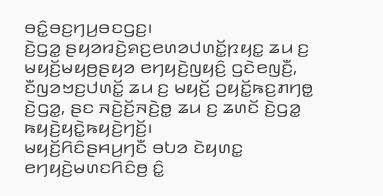ꤋꤢꤨ꤭ꤋꤢ꤬ꤚꤣ꤬ꤋꤢꤞꤢ꤬꤯
ꤢꤧ꤬ꤞꤤ꤭ ꤔꤟꤤꤙꤢꤧ꤬ꤎꤢ꤬ꤕꤛꤤꤓꤛꤢꤩ꤭ꤐꤟꤢ꤭ ꤘꤣ ꤢ꤬ ꤗꤟꤢꤩ꤬ꤗꤟꤥ꤬ꤔꤟꤤ ꤕꤚꤟꤢꤧ꤬ꤜꤟꤢꤨ꤬ ꤞꤢꤧꤕꤜꤢꤪ꤬, ꤢꤪꤜꤤꤠꤢ꤬ꤓꤛꤢꤩ꤭ ꤘꤣ ꤢ꤬ ꤗꤟꤢꤩ꤬ ꤑꤟꤢꤩ꤭ꤒꤢ꤬ꤊꤚꤥ꤭ ꤢꤧ꤬ꤞꤤ꤭, ꤔꤢ ꤏꤢꤧ꤬ꤢꤩ꤬ꤏꤢꤧ꤬ꤥ꤭ ꤘꤣ ꤢ꤬ ꤘꤛꤢꤩ ꤢꤧ꤬ꤞꤤ꤭ ꤒꤟꤢꤧ꤬ꤟꤢꤧ꤭ꤒꤟꤢꤧ꤬ꤚꤢꤩ꤬꤯
ꤗꤟꤢꤩ꤬ꤖꤢꤨꤔꤌꤣ꤬ꤚꤢꤪ ꤋꤝꤤ ꤢꤧꤟꤛꤢ꤭ ꤕꤚꤟꤢꤧ꤬ꤗꤛꤢꤖꤢꤨꤥ꤬ ꤢꤨ꤭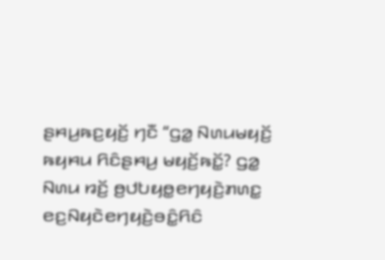ꤔꤌꤣ꤬ꤒꤢ꤬ꤟꤢꤩ꤬ ꤚꤢꤪ “ꤞꤤ꤭ ꤡꤛꤣꤗꤟꤢꤩ꤬ ꤒꤟꤌꤣ ꤖꤢꤨꤔꤌꤣ꤬ ꤗꤟꤢꤩ꤬ꤒꤢꤩ꤭? ꤞꤤ꤭ ꤡꤛꤣ ꤙꤢꤩ꤬ ꤥ꤬ꤓꤝꤟꤥ꤭ꤕꤚꤟꤢꤧ꤬ꤊꤛꤢ꤭ ꤕꤢ꤬ꤡꤟꤢꤧꤕꤚꤟꤢꤧ꤬ꤋꤢꤨ꤭ꤖꤢꤨ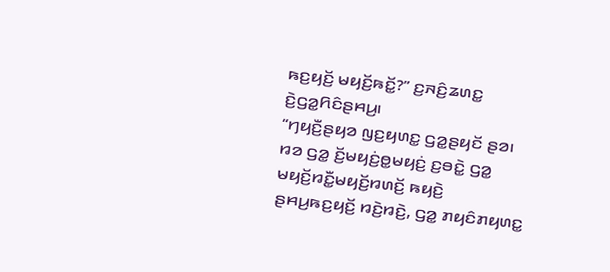ꤒꤢ꤬ꤟꤢꤩ꤬ ꤗꤟꤢꤩ꤬ꤒꤢꤩ꤭?” ꤢ꤬ꤏꤢꤨ꤬ꤘꤛꤢ꤭ ꤢꤧ꤬ꤞꤤ꤭ꤖꤢꤨꤔꤌꤣ꤬꤯
“ꤚꤟꤢꤪ꤬ꤔꤟꤤ ꤜꤢ꤬ꤟꤛꤢ꤭ ꤞꤤ꤭ꤔꤟꤢꤩ ꤔꤤ꤯ ꤙꤤ ꤞꤤ꤭ ꤢꤩ꤬ꤗꤟꤢꤦ꤬ꤥ꤭ꤗꤟꤢꤦ꤬ ꤢ꤬ꤋꤢꤧ꤭ ꤞꤤ꤭ ꤗꤟꤢꤩ꤬ꤙꤢꤪ꤭ꤗꤟꤢꤩ꤬ꤙꤛꤢꤩ꤬ ꤒꤟꤢꤧ꤬ ꤔꤌꤣ꤬ꤒꤢ꤬ꤟꤢꤩ꤬ ꤙꤢꤧ꤬ꤙꤢꤧ꤬, ꤞꤤ꤭ ꤊꤟꤢꤨꤊꤟꤛꤢ꤭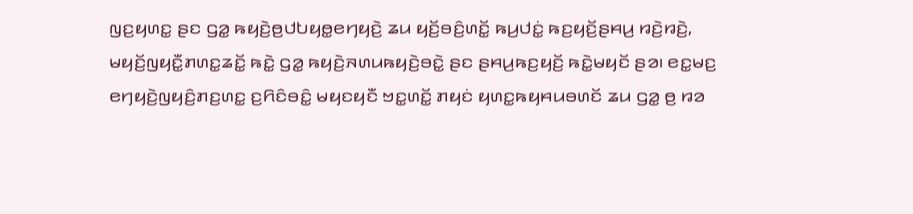ꤜꤢ꤬ꤟꤛꤢ꤭ ꤔꤢ ꤞꤤ꤭ ꤒꤟꤢꤧ꤬ꤥ꤬ꤓꤝꤟꤥ꤭ꤕꤚꤟꤢꤧ꤬ ꤘꤣ ꤟꤢꤩ꤬ꤋꤢꤨ꤬ꤛꤢꤩ꤭ ꤒꤣ꤬ꤓꤢꤦ꤭ ꤒꤢ꤬ꤟꤢꤩ꤬ꤔꤌꤣ꤬ ꤙꤢꤧ꤬ꤙꤢꤧ꤬, ꤗꤟꤢꤩ꤬ꤜꤟꤢꤪ꤭ꤊꤛꤢ꤭ꤘꤢꤩ꤭ ꤒꤢꤧ꤭ ꤞꤤ꤭ ꤒꤟꤢꤧ꤬ꤏꤛꤣꤒꤟꤢꤧ꤬ꤋꤢꤧ꤭ ꤔꤢ ꤔꤌꤣ꤬ꤒꤢ꤬ꤟꤢꤩ꤬ ꤒꤢꤧ꤭ꤗꤟꤢꤩ ꤔꤤ꤯ ꤕꤢ꤭ꤗꤢ꤬ ꤕꤚꤟꤢꤧ꤬ꤜꤟꤢꤨ꤬ꤊꤢ꤬ꤛꤢ꤭ ꤢ꤬ꤖꤢꤨꤋꤢꤨ꤭ ꤗꤟꤢꤟꤢꤪ ꤠꤢ꤭ꤛꤢꤩ꤭ ꤊꤟꤢꤦ ꤟꤛꤢ꤭ꤒꤟꤌꤣꤋꤛꤢꤩ ꤘꤣ ꤞꤤ꤭ ꤥ꤬ ꤙꤤ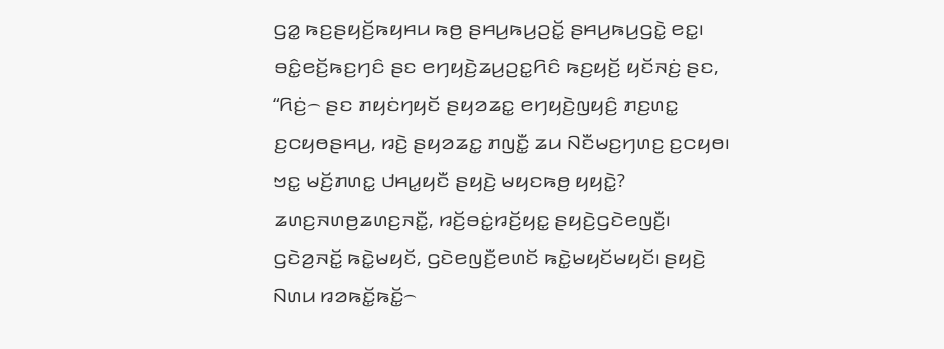ꤞꤤ꤭ ꤒꤢ꤬ꤔꤟꤢꤩ꤬ꤒꤟꤌꤣ ꤒꤥ꤬ ꤔꤌꤣ꤬ꤒꤣ꤬ꤑꤢꤩ꤭ ꤔꤌꤣ꤬ꤒꤣ꤬ꤞꤢꤧ꤭ ꤕꤢ꤭꤯
ꤋꤢꤨ꤭ꤕꤢꤩ꤬ꤒꤢ꤬ꤚꤢꤨ ꤔꤢ ꤕꤚꤟꤢꤧ꤬ꤘꤣ꤬ꤑꤢ꤭ꤖꤢꤨ ꤒꤢ꤬ꤟꤢꤩ꤬ ꤟꤢꤩꤏꤢꤦ꤬ ꤔꤢ, “ꤖꤢꤦ꤬꤮ ꤔꤢ ꤊꤟꤢꤦꤚꤟꤢꤩ ꤔꤟꤤꤘꤢ꤭ ꤕꤚꤟꤢꤧ꤬ꤜꤟꤢꤨ꤬ ꤊꤢ꤬ꤛꤢ꤭ ꤢ꤬ꤍꤟꤥꤔꤌꤣ꤬, ꤙꤢꤧ꤬ ꤔꤟꤤꤘꤢ꤭ ꤊꤜꤢꤪ꤭ ꤘꤣ ꤡꤢꤪꤗꤢ꤬ꤚꤛꤢ꤬ ꤢ꤬ꤍꤟꤥ꤯
ꤠꤢ꤭ ꤗꤢꤩ꤬ꤊꤛꤢ꤭ ꤓꤌꤣ꤭ꤟꤢꤪ ꤔꤟꤢꤧ꤬ ꤗꤟꤢꤒꤥ꤬ ꤟꤟꤢꤧ꤭? ꤘꤛꤢ꤬ꤏꤛꤥ꤬ꤘꤛꤢ꤬ꤏꤢꤪ꤭, ꤙꤢꤩ꤬ꤋꤢꤦ꤭ꤙꤢꤩ꤬ꤟꤢ꤭ ꤔꤟꤢꤧ꤬ꤞꤢꤧꤕꤜꤢꤪ꤬꤯ ꤞꤢꤧꤤ꤬ꤏꤢꤩ꤭ ꤒꤢꤧ꤭ꤗꤟꤢꤩ, ꤞꤢꤧꤕꤜꤢꤪ꤬ꤕꤛꤢꤩ ꤒꤢꤧ꤭ꤗꤟꤢꤩꤗꤟꤢꤩ꤯ ꤔꤟꤢꤧ꤬ ꤡꤛꤣ ꤙꤤꤒꤢꤩ꤭ꤒꤢꤩ꤭꤮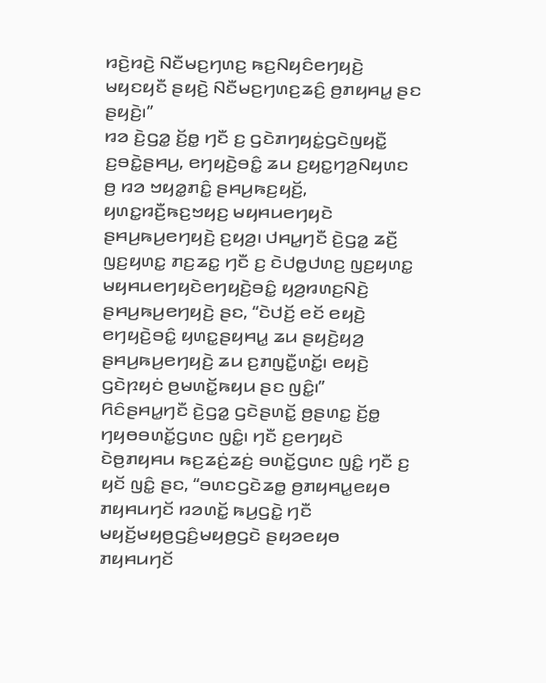ꤙꤢꤧ꤬ꤙꤢꤧ꤬ ꤡꤢꤪꤗꤢ꤬ꤚꤛꤢ꤬ ꤒꤢ꤬ꤡꤟꤢꤨꤕꤚꤟꤢꤧ꤬ ꤗꤟꤢꤟꤢꤪ ꤔꤟꤢꤧ꤬ ꤡꤢꤪꤗꤢ꤬ꤚꤛꤢ꤬ꤘꤢꤨ꤬ ꤥ꤬ꤊꤟꤌꤣ꤭ ꤔꤢ ꤔꤟꤢꤧ꤬꤯”
ꤙꤤ ꤢꤧ꤬ꤞꤤ꤭ ꤢꤩ꤬ꤥ꤭ ꤚꤢꤪ ꤢ꤬ ꤞꤢꤧꤊꤚꤟꤢꤦ꤭ꤞꤢꤧꤜꤟꤢꤪ꤭ ꤢ꤬ꤋꤢꤧ꤭ꤔꤌꤣ꤬, ꤕꤚꤟꤢꤧ꤬ꤋꤢꤨ꤭ ꤘꤣ ꤢ꤬ꤟꤢ꤭ꤚꤤ꤬ꤡꤟꤛꤢ ꤥ꤬ ꤙꤤ ꤠꤟꤤ꤭ꤊꤢꤨ꤭ ꤔꤌꤣ꤬ꤒꤢ꤬ꤟꤢꤩ꤬, ꤟꤛꤢ꤭ꤙꤢꤪ꤬ꤒꤢ꤬ꤠꤟꤢ꤬ ꤗꤟꤌꤣꤕꤚꤟꤢꤧ ꤔꤌꤣ꤬ꤒꤣ꤬ꤕꤚꤟꤢꤧ꤬ ꤢ꤬ꤟꤤ꤬꤯ ꤓꤌꤣ꤭ꤚꤢꤪ ꤢꤧ꤬ꤞꤤ꤭ ꤘꤢꤪ꤬ ꤜꤢ꤬ꤟꤛꤢ꤭ ꤊꤢ꤬ꤘꤢ꤭ ꤚꤢꤪ ꤢ꤬ ꤢꤧꤓꤥ꤭ꤓꤛꤢ꤬ ꤜꤢ꤬ꤟꤛꤢ꤭ ꤗꤟꤌꤣꤕꤚꤟꤢꤧꤕꤚꤟꤢꤧ꤬ꤋꤢꤨ꤭ ꤟꤤ꤬ꤙꤛꤢ꤬ꤡꤢꤧ꤬ ꤔꤌꤣ꤬ꤒꤣ꤬ꤕꤚꤟꤢꤧ꤬ ꤔꤢ, “ꤢꤧꤓꤢꤩ꤬ ꤕꤢꤩ ꤕꤟꤢꤧ꤬ ꤕꤚꤟꤢꤧ꤬ꤋꤢꤨ꤭ ꤟꤛꤢ꤭ꤔꤟꤌꤣ꤭ ꤘꤣ ꤔꤟꤢꤧ꤬ꤟꤤ꤬ ꤔꤌꤣ꤬ꤒꤣ꤬ꤕꤚꤟꤢꤧ꤬ ꤘꤣ ꤢ꤬ꤊꤜꤢꤪ꤭ꤛꤢꤩ꤭꤯ ꤕꤟꤢꤧ꤬ ꤞꤢꤧꤐꤟꤢꤦ ꤥ꤬ꤗꤛꤢꤩ꤭ꤒꤟꤣ ꤔꤢ ꤜꤢꤨ꤭꤯”
ꤖꤢꤨꤔꤌꤣ꤭ꤚꤢꤪ ꤢꤧ꤬ꤞꤤ꤭ ꤞꤢꤧꤔꤛꤢꤩ꤭ ꤥ꤬ꤔꤛꤢ꤭ ꤢꤩ꤬ꤥ꤭ ꤚꤟꤥꤋꤛꤢꤩ꤭ꤞꤛꤢ ꤜꤢꤨ꤭꤯ ꤚꤢꤪ ꤢ꤬ꤕꤚꤟꤢꤧ ꤢꤧꤥ꤬ꤊꤟꤌꤣ ꤒꤢ꤬ꤘꤢꤦ꤬ꤘꤢꤦ꤬ ꤋꤛꤢꤩ꤭ꤞꤛꤢ ꤜꤢꤨ꤭ ꤚꤢꤪ ꤢ꤬ ꤟꤢꤩ ꤜꤢꤨ꤭ ꤔꤢ, “ꤋꤛꤢꤞꤢꤧꤘꤥ꤭ ꤥ꤬ꤊꤟꤌꤣ꤭ꤕꤟꤥ ꤊꤟꤌꤣꤚꤢꤩ ꤙꤤꤛꤢꤩ꤭ ꤒꤣ꤬ꤞꤢꤧ꤭ ꤚꤢꤪ ꤗꤟꤢꤩ꤬ꤗꤟꤥ꤬ꤞꤢꤨ꤬ꤗꤟꤥ꤬ꤞꤢꤧ ꤔꤟꤤꤕꤟꤥ ꤊꤟꤌꤣꤚꤢꤩ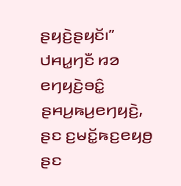ꤔꤟꤢꤧ꤬ꤔꤟꤢꤩ꤯”
ꤓꤌꤣ꤭ꤚꤢꤪ ꤙꤤ ꤕꤚꤟꤢꤧ꤬ꤋꤢꤨ꤭ ꤔꤌꤣ꤬ꤒꤣ꤬ꤕꤚꤟꤢꤧ꤬, ꤔꤢ ꤢ꤬ꤗꤢꤩ꤭ꤒꤢ꤬ꤕꤟꤥ꤬ ꤔꤢ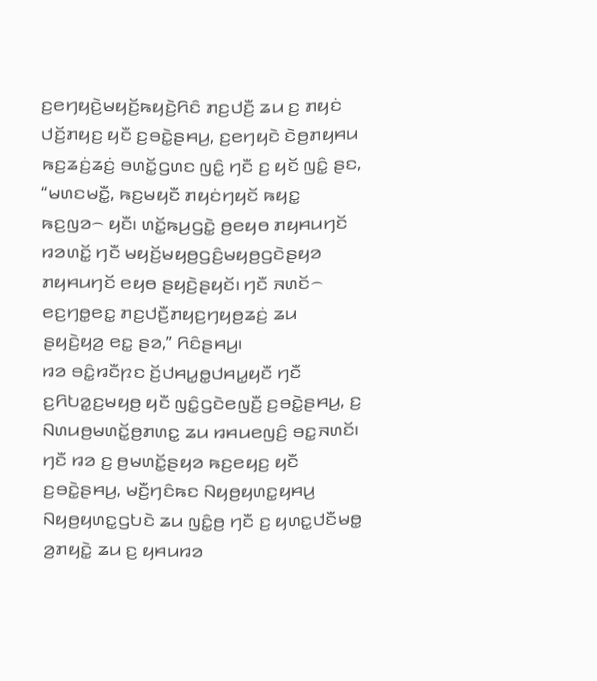ꤢ꤬ꤕꤚꤟꤢꤧ꤬ꤗꤟꤢꤩ꤬ꤒꤟꤢꤧ꤬ꤖꤢꤨ ꤊꤢ꤬ꤓꤢꤪ꤬ ꤘꤣ ꤢ꤬ ꤊꤟꤢꤦ ꤓꤢꤩ꤬ꤊꤟꤢ꤬ ꤟꤢꤪ ꤢ꤬ꤋꤢꤧ꤭ꤔꤌꤣ꤬, ꤢ꤬ꤕꤚꤟꤢꤧ ꤢꤧꤥ꤬ꤊꤟꤌꤣ ꤒꤢ꤬ꤘꤢꤦ꤬ꤘꤢꤦ꤬ ꤋꤛꤢꤩ꤭ꤞꤛꤢ ꤜꤢꤨ꤭ ꤚꤢꤪ ꤢ꤬ ꤟꤢꤩ ꤜꤢꤨ꤭ ꤔꤢ, “ꤗꤛꤢꤗꤢꤪ꤭, ꤒꤢ꤬ꤗꤟꤢꤪ ꤊꤟꤢꤦꤚꤟꤢꤩ ꤒꤟꤢ꤭ ꤒꤢ꤬ꤜꤤ꤮ ꤟꤢꤪ꤯ ꤛꤢꤩ꤭ꤒꤣ꤬ꤞꤢꤧ꤭ ꤥ꤬ꤕꤟꤥ ꤊꤟꤌꤣꤚꤢꤩ ꤙꤤꤛꤢꤩ꤭ ꤚꤢꤪ ꤗꤟꤢꤩ꤬ꤗꤟꤥ꤬ꤞꤢꤨ꤬ꤗꤟꤥ꤬ꤞꤢꤧꤔꤟꤤ ꤊꤟꤌꤣꤚꤢꤩ ꤕꤟꤥ ꤔꤟꤢꤧ꤬ꤔꤟꤢꤩ꤯ ꤚꤢꤪ ꤏꤛꤢꤩ꤮ ꤕꤢ꤬ꤚꤥ꤭ꤕꤢ꤭ ꤊꤢ꤬ꤓꤢꤪ꤬ꤊꤟꤢ꤬ꤚꤟꤥ꤬ꤘꤢꤦ꤬ ꤘꤣ ꤔꤟꤢꤧ꤬ꤟꤤ꤬ ꤕꤢ꤭ ꤔꤤ,” ꤖꤢꤨꤔꤌꤣ꤬꤯
ꤙꤤ ꤋꤢꤨ꤭ꤙꤢꤪꤐꤢ ꤢꤩ꤬ꤓꤌꤣ꤭ꤥ꤭ꤓꤌꤣ꤭ꤟꤢꤪ ꤚꤢꤪ ꤢ꤬ꤖꤝꤤ꤭ꤢ꤬ꤗꤟꤥ꤬ ꤟꤢꤪ ꤜꤢꤨ꤭ꤞꤢꤧꤕꤜꤢꤪ꤬ ꤢ꤬ꤋꤢꤧ꤭ꤔꤌꤣ꤬, ꤢ꤬ ꤡꤛꤣꤥ꤬ꤗꤛꤢꤩ꤭ꤥ꤬ꤊꤛꤢ꤭ ꤘꤣ ꤙꤌꤣꤕꤜꤢꤨ꤬ ꤋꤢ꤭ꤏꤛꤢꤩ꤯ ꤚꤢꤪ ꤙꤤ ꤢ꤬ ꤥ꤬ꤗꤛꤢꤩ꤭ꤔꤟꤤ ꤒꤢ꤬ꤕꤟꤢ꤬ ꤟꤢꤪ ꤢ꤬ꤋꤢꤧ꤭ꤔꤌꤣ꤬, ꤗꤢꤪ꤬ꤚꤢꤨꤒꤢ ꤡꤟꤥ꤬ꤟꤛꤢ꤭ꤟꤌꤣ꤬ ꤡꤟꤥ꤬ꤟꤛꤢ꤭ꤞꤝꤢꤧ ꤘꤣ ꤜꤢꤨ꤭ꤥ꤬ ꤚꤢꤪ ꤢ꤬ ꤟꤛꤢ꤭ꤓꤢꤪꤗꤥ꤭ ꤤ꤬ꤊꤟꤢꤧ꤭ ꤘꤣ ꤢ꤬ ꤟꤌꤣꤙꤤ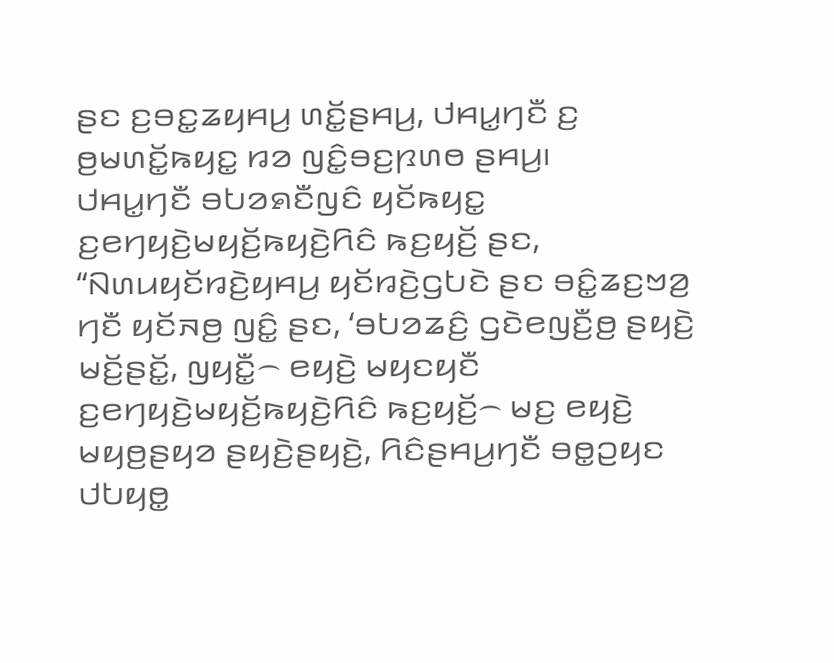ꤔꤢ ꤢ꤬ꤋꤢ꤭ꤘꤟꤌꤣ꤬ ꤛꤢꤩ꤭ꤔꤌꤣ꤬, ꤓꤌꤣ꤭ꤚꤢꤪ ꤢ꤬ ꤥ꤬ꤗꤛꤢꤩ꤭ꤒꤟꤢ꤭ ꤙꤤ ꤜꤢꤨ꤭ꤋꤢ꤬ꤐꤛꤥ ꤔꤌꤣ꤬꤯
ꤓꤌꤣ꤭ꤚꤢꤪ ꤋꤝꤤꤎꤢꤪꤜꤢꤨ ꤟꤢꤩꤒꤟꤢ꤭ ꤢ꤬ꤕꤚꤟꤢꤧ꤬ꤗꤟꤢꤩ꤬ꤒꤟꤢꤧ꤬ꤖꤢꤨ ꤒꤢ꤬ꤟꤢꤩ꤬ ꤔꤢ, “ꤡꤛꤣꤟꤢꤩꤙꤢꤧ꤬ꤟꤌꤣ꤬ ꤟꤢꤩꤙꤢꤧ꤬ꤞꤝꤢꤧ ꤔꤢ ꤋꤢꤨ꤭ꤘꤢ꤬ꤠꤤ꤬ ꤚꤢꤪ ꤟꤢꤩꤏꤥ꤬ ꤜꤢꤨ꤭ ꤔꤢ, ‘ꤋꤝꤤꤘꤢꤨ꤬ ꤞꤢꤧꤕꤜꤢꤪ꤬ꤥ꤬ ꤔꤟꤢꤧ꤬ ꤗꤢꤩ꤬ꤔꤢꤩ꤭, ꤜꤟꤢꤪ꤭꤮ ꤕꤟꤢꤧ꤬ ꤗꤟꤢꤟꤢꤪ ꤢ꤬ꤕꤚꤟꤢꤧ꤬ꤗꤟꤢꤩ꤬ꤒꤟꤢꤧ꤬ꤖꤢꤨ ꤒꤢ꤬ꤟꤢꤩ꤬꤮ ꤗꤢ꤬ ꤕꤟꤢꤧ꤬ ꤗꤟꤥ꤬ꤔꤟꤤ ꤔꤟꤢꤧ꤬ꤔꤟꤢꤧ꤬, ꤖꤢꤨꤔꤌꤣ꤬ꤚꤢꤪ ꤋꤥ꤭ꤑꤟꤢ ꤓꤝꤟꤥ꤭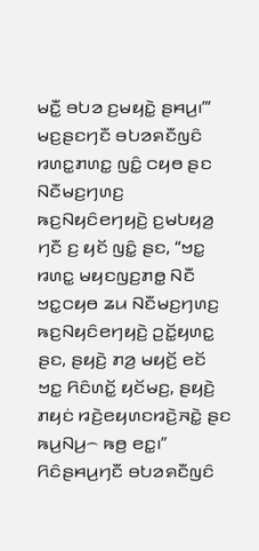ꤗꤢꤪ꤭ ꤋꤝꤤ ꤢ꤬ꤗꤟꤢꤧ꤭ ꤔꤌꤣ꤬꤯’”
ꤗꤢ꤬ꤔꤢꤚꤢꤪ ꤋꤝꤤꤎꤢꤪꤜꤢꤨ ꤙꤛꤢ꤭ꤊꤛꤢ꤭ ꤜꤢꤨ꤭ ꤍꤟꤥ ꤔꤢ ꤡꤢꤪꤗꤢ꤬ꤚꤛꤢ꤬ ꤒꤢ꤬ꤡꤟꤢꤨꤕꤚꤟꤢꤧ꤬ ꤢ꤬ꤗꤝꤟꤤ꤬ ꤚꤢꤪ ꤢ꤬ ꤟꤢꤩ ꤜꤢꤨ꤭ ꤔꤢ, “ꤠꤢ꤭ ꤙꤛꤢ꤭ ꤗꤟꤢꤜꤢ꤬ꤊꤥ꤭ ꤡꤢꤪ ꤠꤢ꤭ꤍꤟꤥ ꤘꤣ ꤡꤢꤪꤗꤢ꤬ꤚꤛꤢ꤬ ꤒꤢ꤬ꤡꤟꤢꤨꤕꤚꤟꤢꤧ꤬ ꤑꤢꤩ꤭ꤟꤛꤢ꤭ ꤔꤢ, ꤔꤟꤢꤧ꤬ ꤊꤤ꤬ ꤗꤟꤢꤩ꤬ ꤕꤢꤩ ꤠꤢ꤭ ꤖꤢꤨꤛꤢꤩ꤭ ꤟꤢꤩꤗꤢ꤬, ꤔꤟꤢꤧ꤬ ꤊꤟꤢꤦ ꤙꤢꤧ꤬ꤕꤟꤛꤢꤙꤢꤧ꤬ꤏꤢꤧ꤭ ꤔꤢ ꤒꤣ꤬ꤡꤣ꤬꤮ ꤒꤥ꤬ ꤕꤢ꤭꤯”
ꤖꤢꤨꤔꤌꤣ꤬ꤚꤢꤪ ꤋꤝꤤꤎꤢꤪꤜꤢꤨ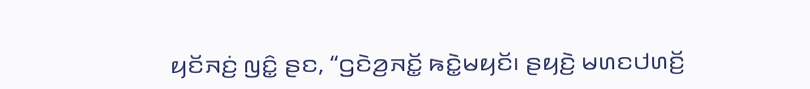ꤟꤢꤩꤏꤢꤦ꤬ ꤜꤢꤨ꤭ ꤔꤢ, “ꤞꤢꤧꤤ꤬ꤏꤢꤩ꤭ ꤒꤢꤧ꤭ꤗꤟꤢꤩ꤯ ꤔꤟꤢꤧ꤬ ꤗꤛꤢꤓꤛꤢꤩ꤬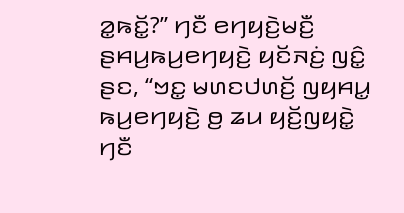ꤤ꤭ꤒꤢꤩ꤭?” ꤚꤢꤪ ꤕꤚꤟꤢꤧ꤬ꤗꤢꤪ꤬ ꤔꤌꤣ꤬ꤒꤣ꤬ꤕꤚꤟꤢꤧ꤬ ꤟꤢꤩꤏꤢꤦ꤬ ꤜꤢꤨ꤭ ꤔꤢ, “ꤠꤢ꤭ ꤗꤛꤢꤓꤛꤢꤩ꤬ ꤜꤟꤌꤣ꤭ ꤒꤣ꤬ꤕꤚꤟꤢꤧ꤬ ꤥ꤬ ꤘꤣ ꤟꤢꤩ꤬ꤜꤟꤢꤧ꤭ ꤚꤢꤪ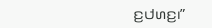ꤢ꤬ꤓꤛꤢ꤬꤯”